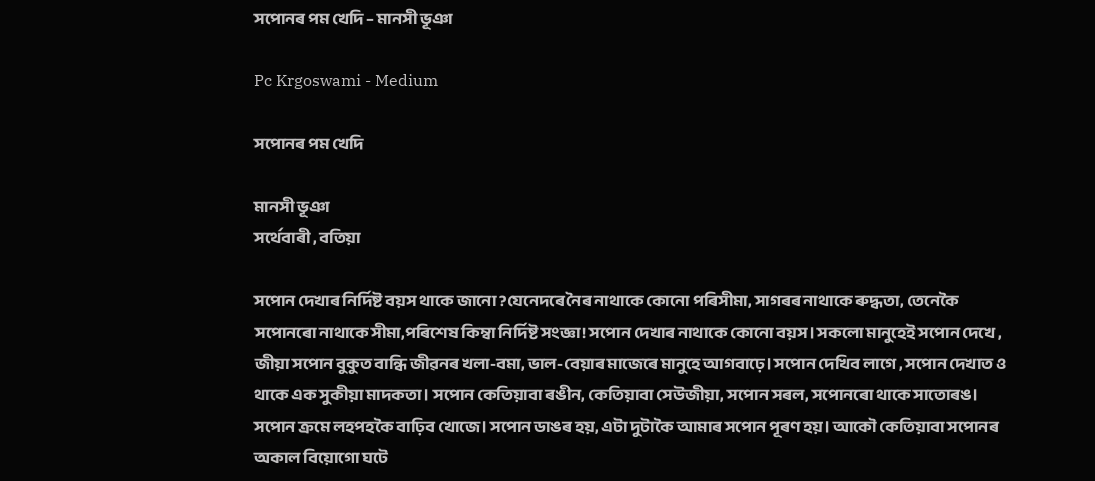সপোনৰ পম খেদি – মানসী ভূঞা

Pc Krgoswami - Medium

সপোনৰ পম খেদি

মানসী ভূঞা
সৰ্থেবাৰী , বতিয়া

সপোন দেখাৰ নিৰ্দিষ্ট বয়স থাকে জানো ?যেনেদৰে নৈৰ নাথাকে কোনো পৰিসীমা, সাগৰৰ নাথাকে ৰুদ্ধতা, তেনেকৈ সপোনৰো নাথাকে সীমা,পৰিশেষ কিম্বা নিৰ্দিষ্ট সংজ্ঞা! সপোন দেখাৰ নাথাকে কোনো বয়স। সকলো মানুহেই সপোন দেখে , জীয়া সপোন বুকুত বান্ধি জীৱনৰ খলা-বমা, ভাল-বেয়াৰ মাজেৰে মানুহে আগবাঢ়ে। সপোন দেখিব লাগে , সপোন দেখাত ও থাকে এক সুকীয়া মাদকতা। সপোন কেতিয়াবা ৰঙীন, কেতিয়াবা সেউজীয়া, সপোন সৰল, সপোনৰো থাকে সাতোৰঙ। সপোন ক্ৰমে লহপহকৈ বাঢ়িব খোজে। সপোন ডাঙৰ হয়, এটা দুটাকৈ আমাৰ সপোন পূৰণ হয়। আকৌ কেতিয়াবা সপোনৰ অকাল বিয়োগো ঘটে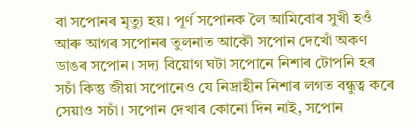বা সপোনৰ মৃত্যু হয়। পূৰ্ণ সপোনক লৈ আমিবোৰ সুখী হওঁ আৰু আগৰ সপোনৰ তুলনাত আকৌ সপোন দেখোঁ অকণ ডাঙৰ সপোন। সদ্য বিয়োগ ঘটা সপোনে নিশাৰ টোপনি হৰ সচাঁ কিন্তু জীয়া সপোনেও যে নিদ্ৰাহীন নিশাৰ লগত বন্ধুত্ব কৰে সেয়াও সচাঁ। সপোন দেখাৰ কোনো দিন নাই, সপোন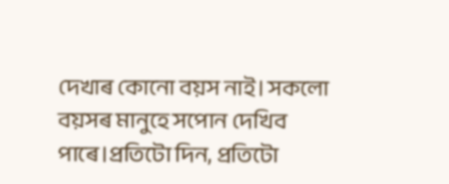দেখাৰ কোনো বয়স নাই। সকলো বয়সৰ মানুহে সপোন দেখিব পাৰে।প্ৰতিটো দিন, প্ৰতিটো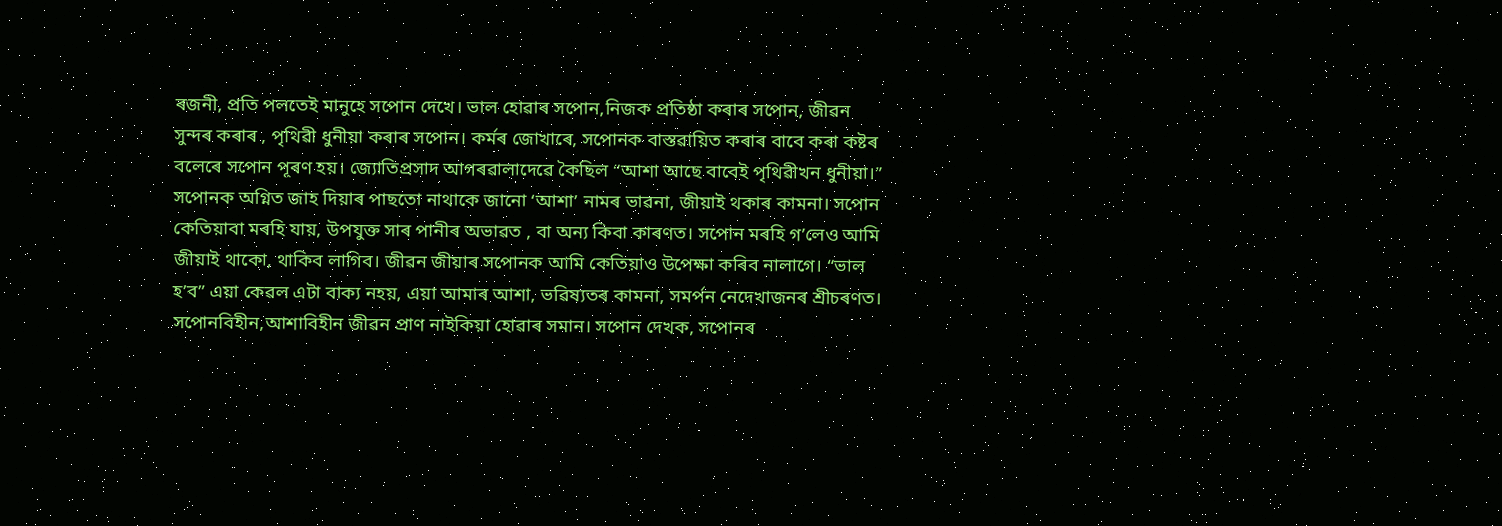ৰজনী, প্ৰতি পলতেই মানুহে সপোন দেখে। ভাল হোৱাৰ সপোন,নিজক প্ৰতিষ্ঠা কৰাৰ সপোন, জীৱন সুন্দৰ কৰাৰ , পৃথিৱী ধুনীয়া কৰাৰ সপোন। কৰ্মৰ জোখাৰে, সপোনক বাস্তৱায়িত কৰাৰ বাবে কৰা কষ্টৰ বলেৰে সপোন পূৰণ হয়। জ্যোতিপ্ৰসাদ আগৰৱালাদেৱে কৈছিল “আশা আছে বাবেই পৃথিৱীখন ধুনীয়া।” সপোনক অগ্নিত জাহ দিয়াৰ পাছতো নাথাকে জানো ‘আশা’ নামৰ ভাৱনা, জীয়াই থকাৰ কামনা। সপোন কেতিয়াবা মৰহি যায়, উপযুক্ত সাৰ পানীৰ অভাৱত , বা অন্য কিবা কাৰণত। সপোন মৰহি গ’লেও আমি জীয়াই থাকো, থাকিব লাগিব। জীৱন জীয়াৰ সপোনক আমি কেতিয়াও উপেক্ষা কৰিব নালাগে। “ভাল হ’ব” এয়া কেৱল এটা বাক্য নহয়, এয়া আমাৰ আশা, ভৱিষ্যতৰ কামনা, সমৰ্পন নেদেখাজনৰ শ্ৰীচৰণত। সপোনবিহীন,আশাবিহীন জীৱন প্ৰাণ নাইকিয়া হোৱাৰ সমান। সপোন দেখক, সপোনৰ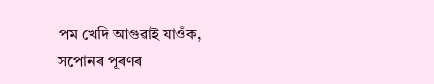পম খেদি আগুৱাই যাওঁক, সপোনৰ পূৰণৰ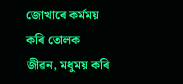জোখাৰে কৰ্মময় কৰি তোলক জীৱন, মধুময় কৰি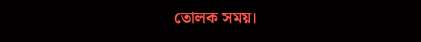তোলক সময়।